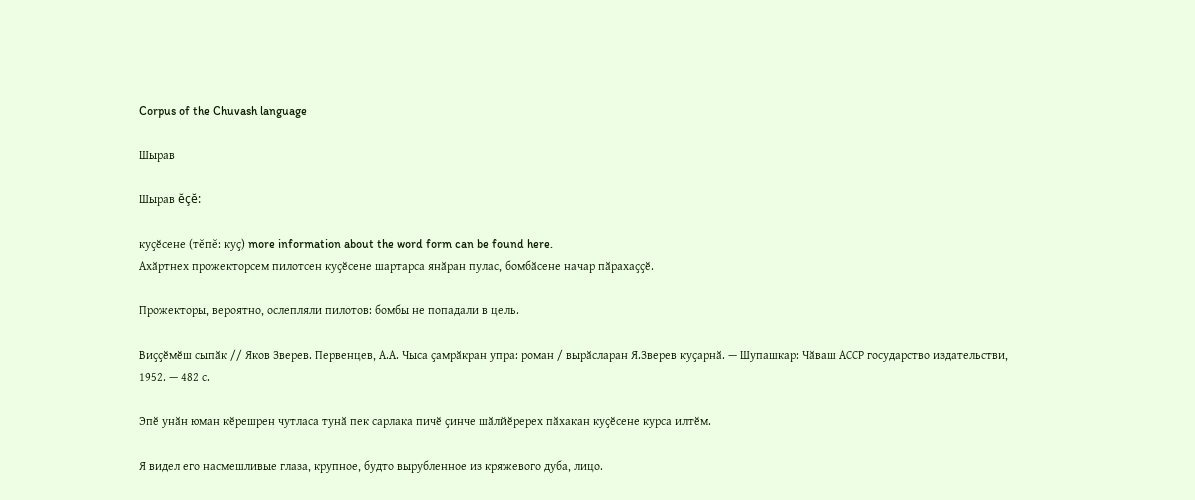Corpus of the Chuvash language

Шырав

Шырав ĕçĕ:

куҫӗсене (тĕпĕ: куҫ) more information about the word form can be found here.
Ахӑртнех прожекторсем пилотсен куҫӗсене шартарса янӑран пулас, бомбӑсене начар пӑрахаҫҫӗ.

Прожекторы, вероятно, ослепляли пилотов: бомбы не попадали в цель.

Виҫҫӗмӗш сыпӑк // Яков Зверев. Первенцев, А.А. Чыса ҫамрӑкран упра: роман / вырӑсларан Я.Зверев куҫарнӑ. — Шупашкар: Чӑваш АССР государство издательстви, 1952. — 482 с.

Эпӗ унӑн юман кӗрешрен чутласа тунӑ пек сарлака пичӗ ҫинче шӑлйӗререх пӑхакан куҫӗсене курса илтӗм.

Я видел его насмешливые глаза, крупное, будто вырубленное из кряжевого дуба, лицо.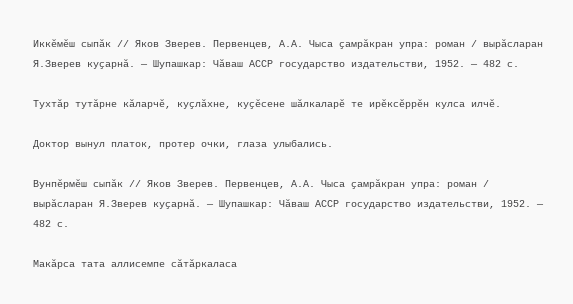Иккӗмӗш сыпӑк // Яков Зверев. Первенцев, А.А. Чыса ҫамрӑкран упра: роман / вырӑсларан Я.Зверев куҫарнӑ. — Шупашкар: Чӑваш АССР государство издательстви, 1952. — 482 с.

Тухтӑр тутӑрне кӑларчӗ, куҫлӑхне, куҫӗсене шӑлкаларӗ те ирӗксӗррӗн кулса илчӗ.

Доктор вынул платок, протер очки, глаза улыбались.

Вунпӗрмӗш сыпӑк // Яков Зверев. Первенцев, А.А. Чыса ҫамрӑкран упра: роман / вырӑсларан Я.Зверев куҫарнӑ. — Шупашкар: Чӑваш АССР государство издательстви, 1952. — 482 с.

Макӑрса тата аллисемпе сӑтӑркаласа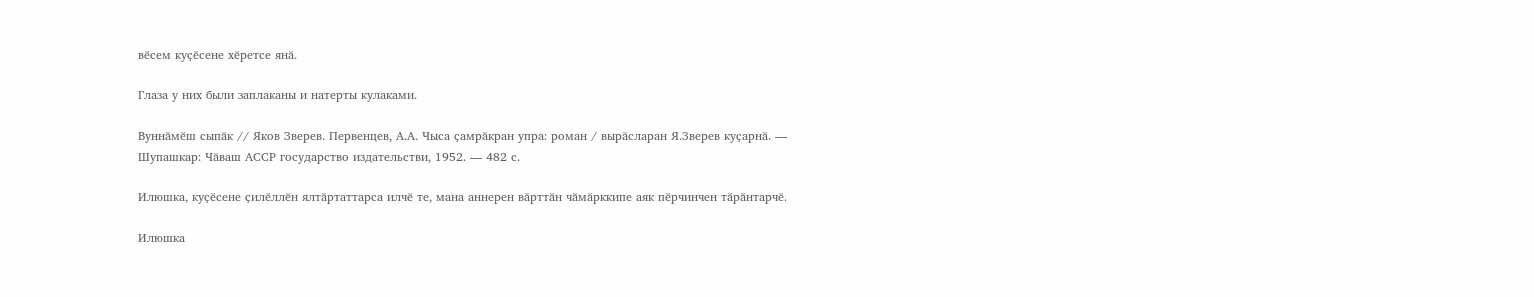вӗсем куҫӗсене хӗретсе янӑ.

Глаза у них были заплаканы и натерты кулаками.

Вуннӑмӗш сыпӑк // Яков Зверев. Первенцев, А.А. Чыса ҫамрӑкран упра: роман / вырӑсларан Я.Зверев куҫарнӑ. — Шупашкар: Чӑваш АССР государство издательстви, 1952. — 482 с.

Илюшка, куҫӗсене ҫилӗллӗн ялтӑртаттарса илчӗ те, мана аннерен вӑрттӑн чӑмӑрккипе аяк пӗрчинчен тӑрӑнтарчӗ.

Илюшка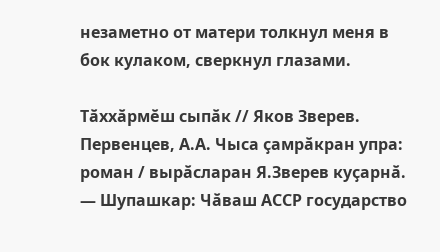незаметно от матери толкнул меня в бок кулаком, сверкнул глазами.

Тӑххӑрмӗш сыпӑк // Яков Зверев. Первенцев, А.А. Чыса ҫамрӑкран упра: роман / вырӑсларан Я.Зверев куҫарнӑ. — Шупашкар: Чӑваш АССР государство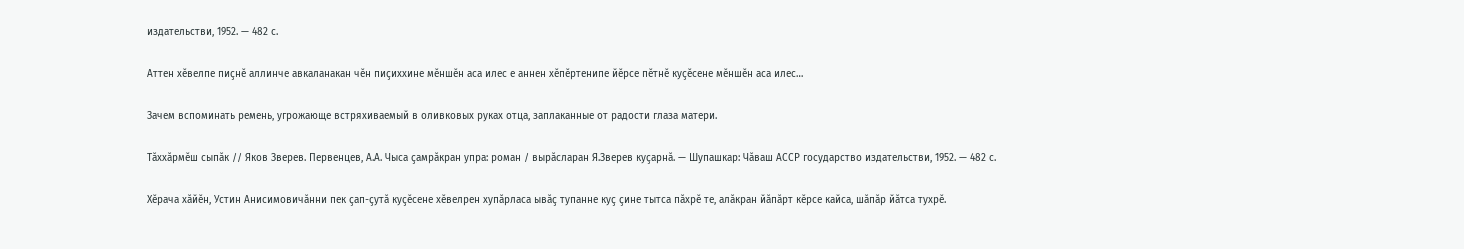издательстви, 1952. — 482 с.

Аттен хӗвелпе пиҫнӗ аллинче авкаланакан чӗн пиҫиххине мӗншӗн аса илес е аннен хӗпӗртенипе йӗрсе пӗтнӗ куҫӗсене мӗншӗн аса илес…

Зачем вспоминать ремень, угрожающе встряхиваемый в оливковых руках отца, заплаканные от радости глаза матери.

Тӑххӑрмӗш сыпӑк // Яков Зверев. Первенцев, А.А. Чыса ҫамрӑкран упра: роман / вырӑсларан Я.Зверев куҫарнӑ. — Шупашкар: Чӑваш АССР государство издательстви, 1952. — 482 с.

Хӗрача хӑйӗн, Устин Анисимовичӑнни пек ҫап-ҫутӑ куҫӗсене хӗвелрен хупӑрласа ывӑҫ тупанне куҫ ҫине тытса пӑхрӗ те, алӑкран йӑпӑрт кӗрсе кайса, шӑпӑр йӑтса тухрӗ.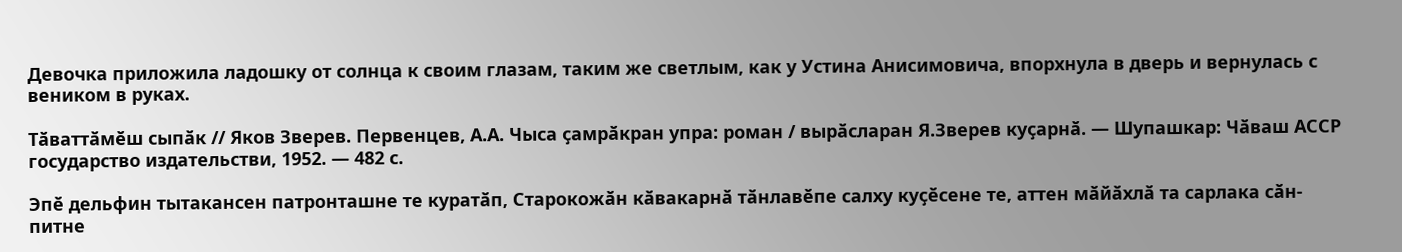Девочка приложила ладошку от солнца к своим глазам, таким же светлым, как у Устина Анисимовича, впорхнула в дверь и вернулась с веником в руках.

Тӑваттӑмӗш сыпӑк // Яков Зверев. Первенцев, А.А. Чыса ҫамрӑкран упра: роман / вырӑсларан Я.Зверев куҫарнӑ. — Шупашкар: Чӑваш АССР государство издательстви, 1952. — 482 с.

Эпӗ дельфин тытакансен патронташне те куратӑп, Старокожӑн кӑвакарнӑ тӑнлавӗпе салху куҫӗсене те, аттен мӑйӑхлӑ та сарлака сӑн-питне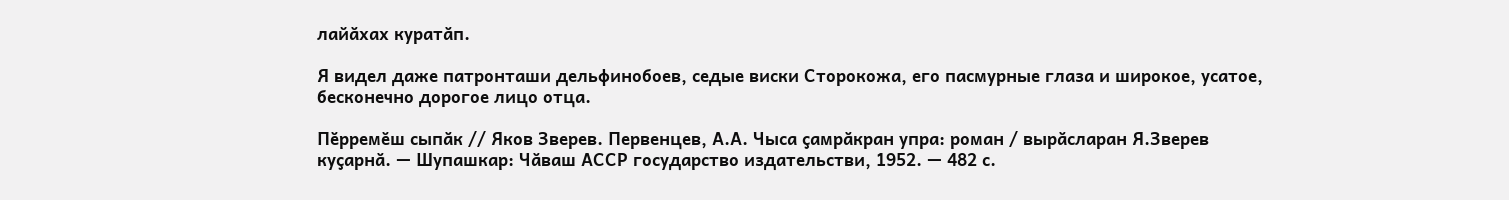лайӑхах куратӑп.

Я видел даже патронташи дельфинобоев, седые виски Сторокожа, его пасмурные глаза и широкое, усатое, бесконечно дорогое лицо отца.

Пӗрремӗш сыпӑк // Яков Зверев. Первенцев, А.А. Чыса ҫамрӑкран упра: роман / вырӑсларан Я.Зверев куҫарнӑ. — Шупашкар: Чӑваш АССР государство издательстви, 1952. — 482 с.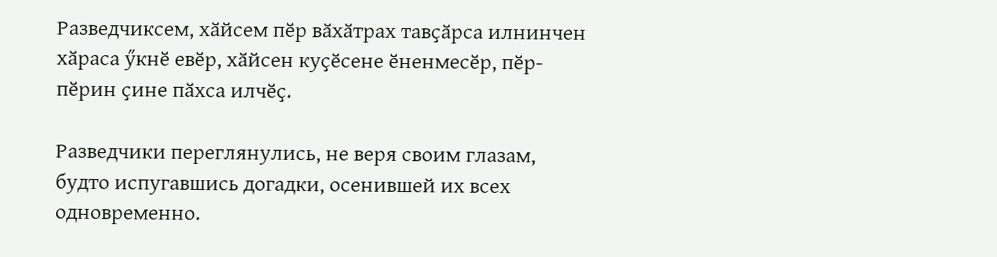Разведчиксем, хӑйсем пӗр вӑхӑтрах тавҫӑрса илнинчен хӑраса ӳкнӗ евӗр, хӑйсен куҫӗсене ӗненмесӗр, пӗр-пӗрин ҫине пӑхса илчӗҫ.

Разведчики переглянулись, не веря своим глазам, будто испугавшись догадки, осенившей их всех одновременно.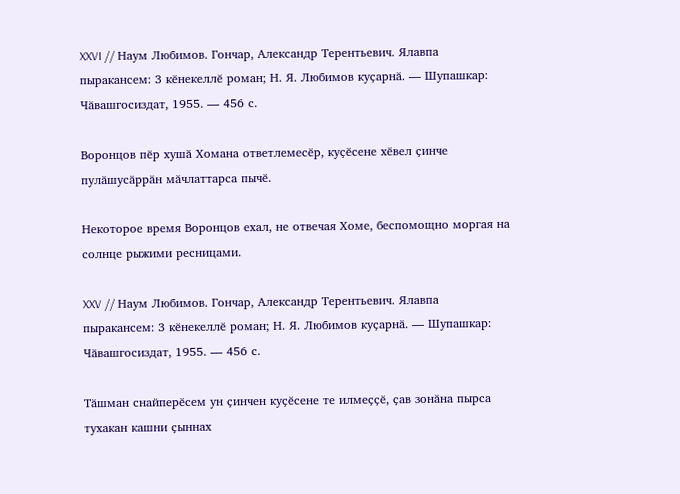XXVI // Наум Любимов. Гончар, Александр Терентьевич. Ялавпа пыракансем: 3 кӗнекеллӗ роман; Н. Я. Любимов куҫарнӑ. — Шупашкар: Чӑвашгосиздат, 1955. — 456 с.

Воронцов пӗр хушӑ Хомана ответлемесӗр, куҫӗсене хӗвел ҫинче пулӑшусӑррӑн мӑчлаттарса пычӗ.

Некоторое время Воронцов ехал, не отвечая Хоме, беспомощно моргая на солнце рыжими ресницами.

XXV // Наум Любимов. Гончар, Александр Терентьевич. Ялавпа пыракансем: 3 кӗнекеллӗ роман; Н. Я. Любимов куҫарнӑ. — Шупашкар: Чӑвашгосиздат, 1955. — 456 с.

Тӑшман снайперӗсем ун ҫинчен куҫӗсене те илмеҫҫӗ, ҫав зонӑна пырса тухакан кашни ҫыннах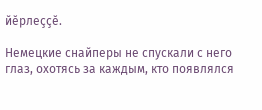йӗрлеҫҫӗ.

Немецкие снайперы не спускали с него глаз, охотясь за каждым, кто появлялся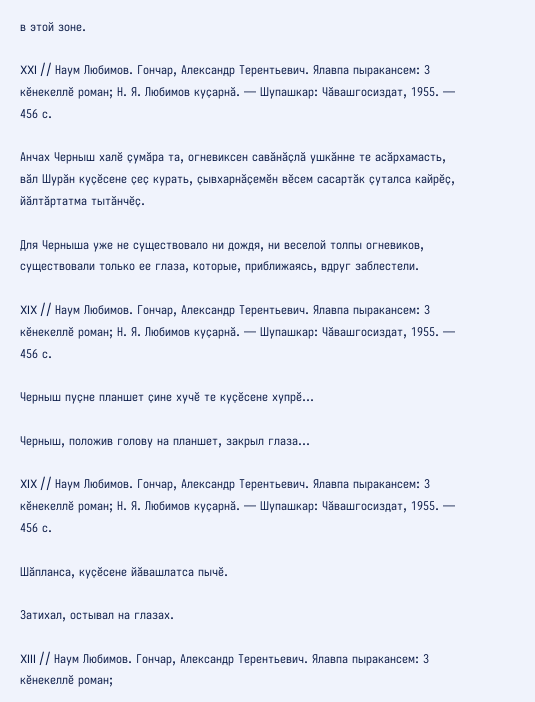в этой зоне.

XXI // Наум Любимов. Гончар, Александр Терентьевич. Ялавпа пыракансем: 3 кӗнекеллӗ роман; Н. Я. Любимов куҫарнӑ. — Шупашкар: Чӑвашгосиздат, 1955. — 456 с.

Анчах Черныш халӗ ҫумӑра та, огневиксен савӑнӑҫлӑ ушкӑнне те асӑрхамасть, вӑл Шурӑн куҫӗсене ҫеҫ курать, ҫывхарнӑҫемӗн вӗсем сасартӑк ҫуталса кайрӗҫ, йӑлтӑртатма тытӑнчӗҫ.

Для Черныша уже не существовало ни дождя, ни веселой толпы огневиков, существовали только ее глаза, которые, приближаясь, вдруг заблестели.

XIX // Наум Любимов. Гончар, Александр Терентьевич. Ялавпа пыракансем: 3 кӗнекеллӗ роман; Н. Я. Любимов куҫарнӑ. — Шупашкар: Чӑвашгосиздат, 1955. — 456 с.

Черныш пуҫне планшет ҫине хучӗ те куҫӗсене хупрӗ…

Черныш, положив голову на планшет, закрыл глаза…

XIX // Наум Любимов. Гончар, Александр Терентьевич. Ялавпа пыракансем: 3 кӗнекеллӗ роман; Н. Я. Любимов куҫарнӑ. — Шупашкар: Чӑвашгосиздат, 1955. — 456 с.

Шӑпланса, куҫӗсене йӑвашлатса пычӗ.

Затихал, остывал на глазах.

XIII // Наум Любимов. Гончар, Александр Терентьевич. Ялавпа пыракансем: 3 кӗнекеллӗ роман;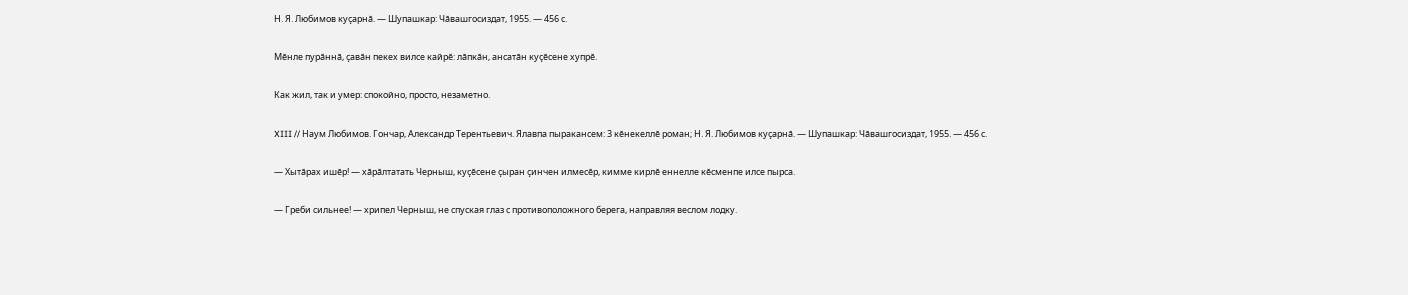Н. Я. Любимов куҫарнӑ. — Шупашкар: Чӑвашгосиздат, 1955. — 456 с.

Мӗнле пурӑннӑ, ҫавӑн пекех вилсе кайрӗ: лӑпкӑн, ансатӑн куҫӗсене хупрӗ.

Как жил, так и умер: спокойно, просто, незаметно.

XIII // Наум Любимов. Гончар, Александр Терентьевич. Ялавпа пыракансем: 3 кӗнекеллӗ роман; Н. Я. Любимов куҫарнӑ. — Шупашкар: Чӑвашгосиздат, 1955. — 456 с.

— Хытӑрах ишӗр! — хӑрӑлтатать Черныш, куҫӗсене ҫыран ҫинчен илмесӗр, кимме кирлӗ еннелле кӗсменпе илсе пырса.

— Греби сильнее! — хрипел Черныш, не спуская глаз с противоположного берега, направляя веслом лодку.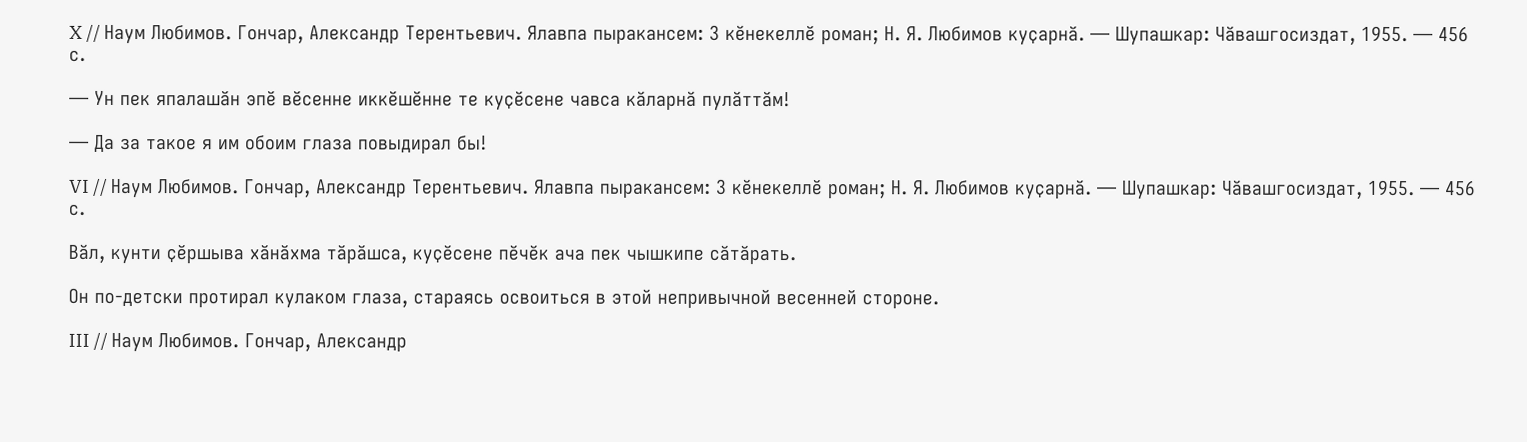X // Наум Любимов. Гончар, Александр Терентьевич. Ялавпа пыракансем: 3 кӗнекеллӗ роман; Н. Я. Любимов куҫарнӑ. — Шупашкар: Чӑвашгосиздат, 1955. — 456 с.

— Ун пек япалашӑн эпӗ вӗсенне иккӗшӗнне те куҫӗсене чавса кӑларнӑ пулӑттӑм!

— Да за такое я им обоим глаза повыдирал бы!

VI // Наум Любимов. Гончар, Александр Терентьевич. Ялавпа пыракансем: 3 кӗнекеллӗ роман; Н. Я. Любимов куҫарнӑ. — Шупашкар: Чӑвашгосиздат, 1955. — 456 с.

Вӑл, кунти ҫӗршыва хӑнӑхма тӑрӑшса, куҫӗсене пӗчӗк ача пек чышкипе сӑтӑрать.

Он по-детски протирал кулаком глаза, стараясь освоиться в этой непривычной весенней стороне.

III // Наум Любимов. Гончар, Александр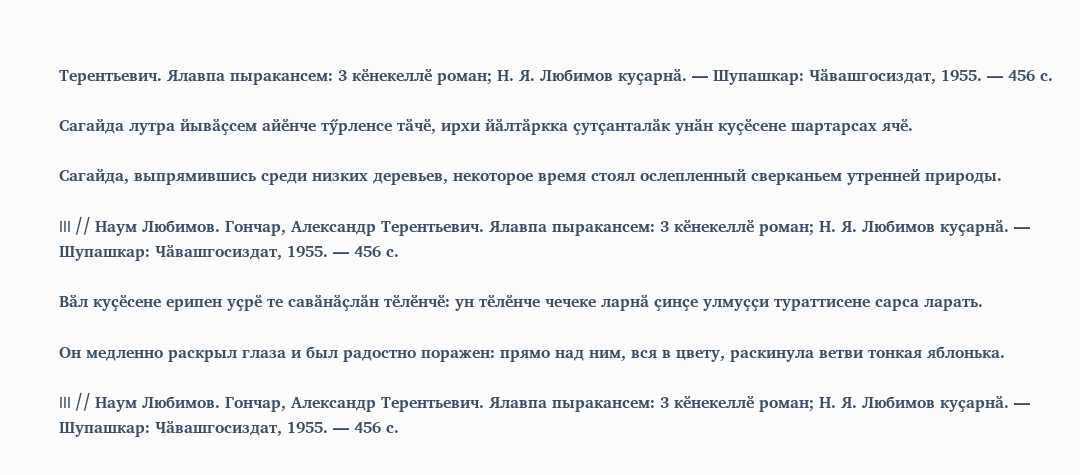Терентьевич. Ялавпа пыракансем: 3 кӗнекеллӗ роман; Н. Я. Любимов куҫарнӑ. — Шупашкар: Чӑвашгосиздат, 1955. — 456 с.

Сагайда лутра йывӑҫсем айӗнче тӳрленсе тӑчӗ, ирхи йӑлтӑркка ҫутҫанталӑк унӑн куҫӗсене шартарсах ячӗ.

Сагайда, выпрямившись среди низких деревьев, некоторое время стоял ослепленный сверканьем утренней природы.

III // Наум Любимов. Гончар, Александр Терентьевич. Ялавпа пыракансем: 3 кӗнекеллӗ роман; Н. Я. Любимов куҫарнӑ. — Шупашкар: Чӑвашгосиздат, 1955. — 456 с.

Вӑл куҫӗсене ерипен уҫрӗ те савӑнӑҫлӑн тӗлӗнчӗ: ун тӗлӗнче чечеке ларнӑ ҫинҫе улмуҫҫи тураттисене сарса ларать.

Он медленно раскрыл глаза и был радостно поражен: прямо над ним, вся в цвету, раскинула ветви тонкая яблонька.

III // Наум Любимов. Гончар, Александр Терентьевич. Ялавпа пыракансем: 3 кӗнекеллӗ роман; Н. Я. Любимов куҫарнӑ. — Шупашкар: Чӑвашгосиздат, 1955. — 456 с.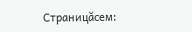Страницăсем: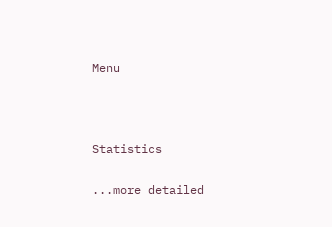Menu



Statistics

...more detailed